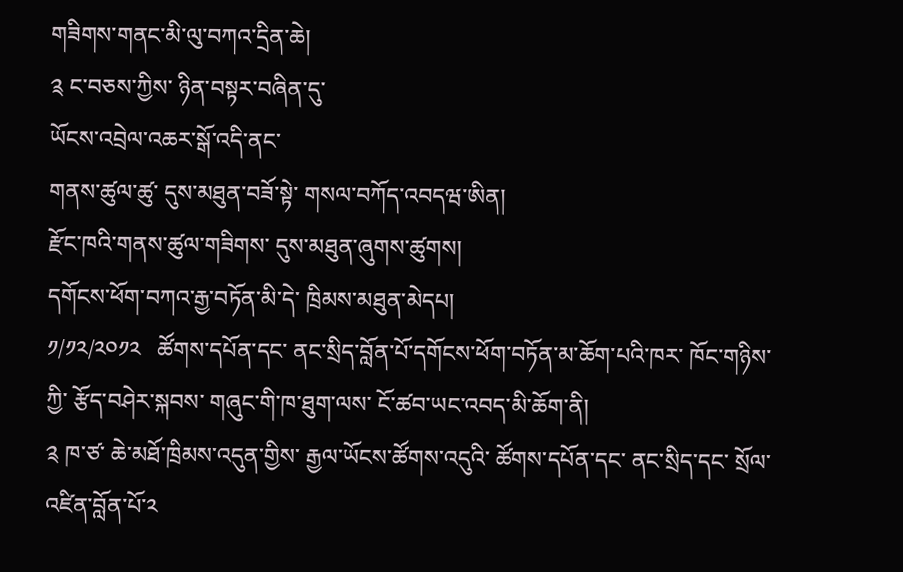གཟིགས་གནང་མི་ལུ་བཀའ་དྲིན་ཆེ།
༉ ང་བཅས་ཀྱིས་ ཉིན་བསྟར་བཞིན་དུ་
ཡོངས་འབྲེལ་འཆར་སྒོ་འདི་ནང་
གནས་ཚུལ་ཚུ་ དུས་མཐུན་བཟོ་སྟེ་ གསལ་བཀོད་འབདཝ་ཨིན།
རྫོང་ཁའི་གནས་ཚུལ་གཟིགས་ དུས་མཐུན་ཞུགས་ཚུགས།
དགོངས་ཕོག་བཀའ་རྒྱ་བཏོན་མི་དེ་ ཁྲིམས་མཐུན་མེདཔ།
༡/༡༢/༢༠༡༢   ཚོགས་དཔོན་དང་ ནང་སྲིད་བློན་པོ་དགོངས་ཕོག་བཏོན་མ་ཆོག་པའི་ཁར་ ཁོང་གཉིས་ཀྱི་ རྩོད་བཤེར་སྐབས་ གཞུང་གི་ཁ་ཐུག་ལས་ ངོ་ཚབ་ཡང་འབད་མི་ཆོག་ནི།
༉ ཁ་ཙ་ ཆེ་མཐོ་ཁྲིམས་འདུན་གྱིས་ རྒྱལ་ཡོངས་ཚོགས་འདུའི་ ཚོགས་དཔོན་དང་ ནང་སྲིད་དང་ སྲོལ་འཛིན་བློན་པོ་༢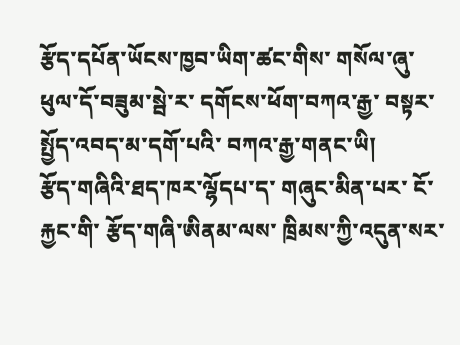རྩོད་དཔོན་ཡོངས་ཁྱབ་ཡིག་ཚང་གིས་ གསོལ་ཞུ་ཕུལ་དོ་བཟུམ་སྦེ་ར་ དགོངས་ཕོག་བཀའ་རྒྱ་ བསྟར་སྤྱོད་འབད་མ་དགོ་པའི་ བཀའ་རྒྱ་གནང་ཡི།
རྩོད་གཞིའི་ཐད་ཁར་ལྷོདཔ་ད་ གཞུང་མིན་པར་ ངོ་རྐྱང་གི་ རྩོད་གཞི་ཨིནམ་ལས་ ཁྲིམས་ཀྱི་འདུན་སར་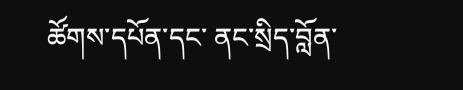ཚོགས་དཔོན་དང་ ནང་སྲིད་བློན་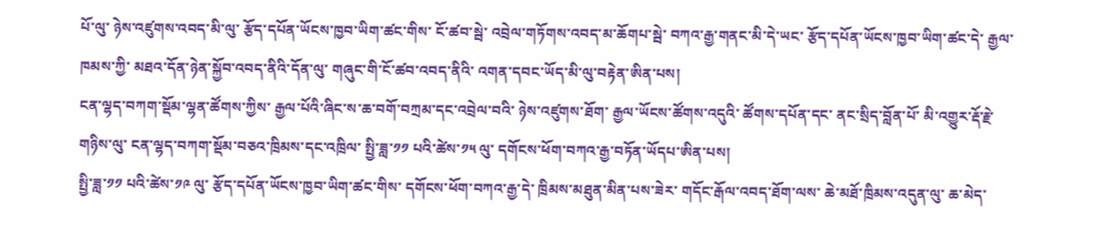པོ་ལུ་ ཉེས་འཛུགས་འབད་མི་ལུ་ རྩོད་དཔོན་ཡོངས་ཁྱབ་ཡིག་ཚང་གིས་ ངོ་ཚབ་སྦེ་ འབྲེལ་གཏོགས་འབད་མ་ཆོགཔ་སྦེ་ བཀའ་རྒྱ་གནང་མི་དེ་ཡང་ རྩོད་དཔོན་ཡོངས་ཁྱབ་ཡིག་ཚང་དེ་ རྒྱལ་ཁམས་ཀྱི་ མཐའ་དོན་ཉེན་སྐྱོབ་འབད་ནིའི་དོན་ལུ་ གཞུང་གི་ངོ་ཚབ་འབད་ནིའི་ འགན་དབང་ཡོད་མི་ལུ་བརྟེན་ཨིན་པས།
ངན་ལྷད་བཀག་སྡོམ་ལྷན་ཚོགས་ཀྱིས་ རྒྱལ་པོའི་ཞིང་ས་ཆ་བགོ་བཀྲམ་དང་འབྲེལ་བའི་ ཉེས་འཛུགས་ཐོག་ རྒྱལ་ཡོངས་ཚོགས་འདུའི་ ཚོགས་དཔོན་དང་ ནང་སྲིད་བློན་པོ་ མི་འགྱུར་རྡོ་རྗེ་གཉིས་ལུ་ ངན་ལྷད་བཀག་སྡོམ་བཅའ་ཁྲིམས་དང་འཁྲིལ་ སྤྱི་ཟླ་༡༡ པའི་ཚེས་༡༥ ལུ་ དགོངས་ཕོག་བཀའ་རྒྱ་བཏོན་ཡོདཔ་ཨིན་པས།
སྤྱི་ཟླ་༡༡ པའི་ཚེས་༡༩ ལུ་ རྩོད་དཔོན་ཡོངས་ཁྱབ་ཡིག་ཚང་གིས་ དགོངས་ཕོག་བཀའ་རྒྱ་དེ་ ཁྲིམས་མཐུན་མིན་པས་ཟེར་ གདོང་རྒོལ་འབད་ཐོག་ལས་ ཆེ་མཐོ་ཁྲིམས་འདུན་ལུ་ ཆ་མེད་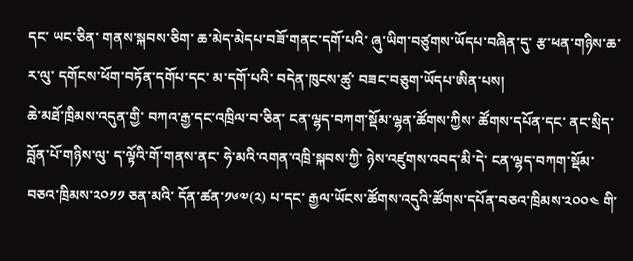དང་ ཡང་ཅིན་ གནས་སྐབས་ཅིག་ ཆ་མེད་མེདཔ་བཟོ་གནང་དགོ་པའི་ ཞུ་ཡིག་བཙུགས་ཡོདཔ་བཞིན་དུ་ རྩ་ཕན་གཉིས་ཆ་ར་ལུ་ དགོངས་ཕོག་བཏོན་དགོཔ་དང་ མ་དགོ་པའི་ བདེན་ཁུངས་ཚུ་ བཟང་བཅུག་ཡོདཔ་ཨིན་པས།
ཆེ་མཐོ་ཁྲིམས་འདུན་གྱི་ བཀའ་རྒྱ་དང་འཁྲིལ་བ་ཅིན་ ངན་ལྷད་བཀག་སྡོམ་ལྷན་ཚོགས་ཀྱིས་ ཚོགས་དཔོན་དང་ ནང་སྲིད་བློན་པོ་གཉིས་ལུ་ ད་ལྟོའི་གོ་གནས་ནང་ ཧེ་མའི་འགན་འཁྲི་སྐབས་ཀྱི་ ཉེས་འཛུགས་འབད་མི་དེ་ ངན་ལྷད་བཀག་སྡོམ་བཅའ་ཁྲིམས་༢༠༡༡ ཅན་མའི་ དོན་ཚན་༡༦༧(༢) པ་དང་ རྒྱལ་ཡོངས་ཚོགས་འདུའི་ཚོགས་དཔོན་བཅའ་ཁྲིམས་༢༠༠༤ གི་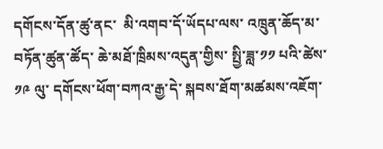དགོངས་དོན་ཚུ་ནང་  མི་འགབ་དོ་ཡོདཔ་ལས་ འཁྲུན་ཆོད་མ་བཏོན་ཚུན་ཚོད་ ཆེ་མཐོ་ཁྲིམས་འདུན་གྱིས་ སྤྱི་ཟླ་༡༡ པའི་ཚེས་༡༩ ལུ་ དགོངས་ཕོག་བཀའ་རྒྱ་དེ་ སྐབས་ཐོག་མཚམས་འཇོག་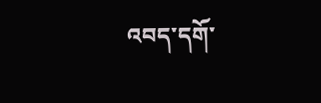འབད་དགོ་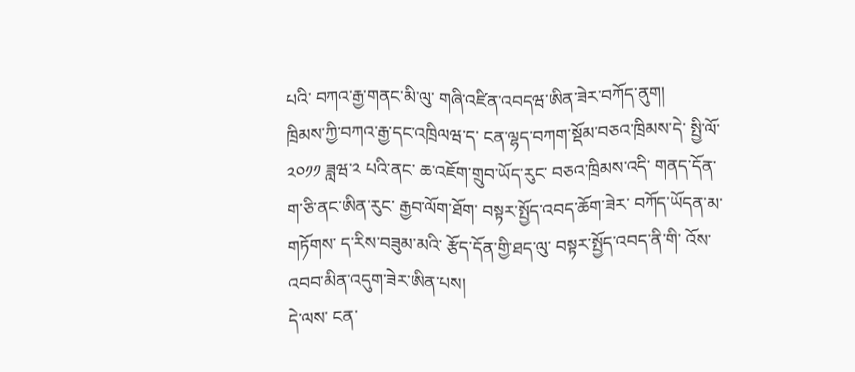པའི་ བཀའ་རྒྱ་གནང་མི་ལུ་ གཞི་འཛིན་འབདཝ་ཨིན་ཟེར་བཀོད་ནུག།
ཁྲིམས་ཀྱི་བཀའ་རྒྱ་དང་འཁྲིལཝ་ད་ ངན་ལྷད་བཀག་སྡོམ་བཅའ་ཁྲིམས་དེ་ སྤྱི་ལོ་༢༠༡༡ ཟླཝ་༢ པའི་ནང་ ཆ་འཇོག་གྲུབ་ཡོད་རུང་ བཅའ་ཁྲིམས་འདི་ གནད་དོན་ག་ཅི་ནང་ཨིན་རུང་ རྒྱབ་ལོག་ཐོག་ བསྟར་སྤྱོད་འབད་ཆོག་ཟེར་ བཀོད་ཡོདན་མ་གཏོགས་ ད་རིས་བཟུམ་མའི་ རྩོད་དོན་གྱི་ཐད་ལུ་ བསྟར་སྤྱོད་འབད་ནི་གི་ འོས་འབབ་མིན་འདུག་ཟེར་ཨིན་པས།
དེ་ལས་ ངན་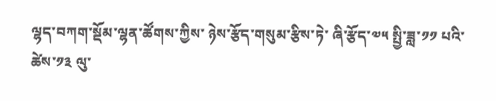ལྷད་བཀག་སྡོམ་ལྷན་ཚོགས་ཀྱིས་ ཉེས་རྩོད་གསུམ་རྩིས་ཏེ་ ཞི་རྩོད་༧༥ སྤྱི་ཟླ་༡༡ པའི་ཚེས་༡༣ ལུ་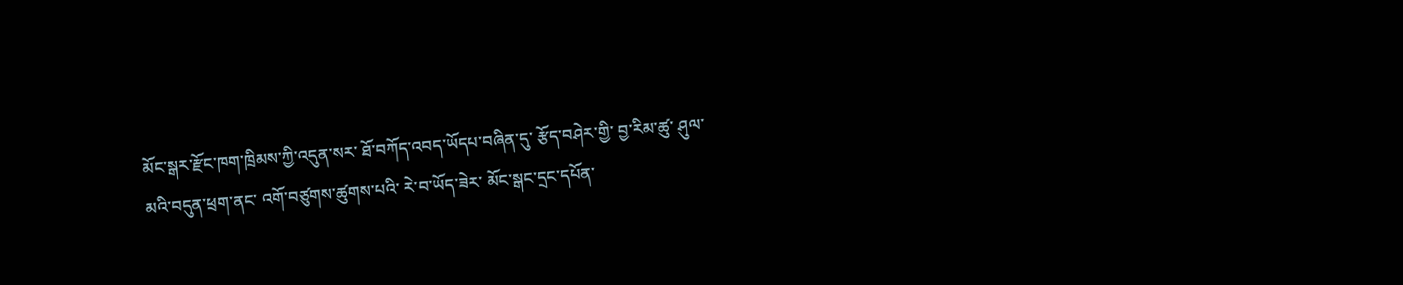མོང་སྒར་རྫོང་ཁག་ཁྲིམས་ཀྱི་འདུན་སར་ ཐོ་བཀོད་འབད་ཡོདཔ་བཞིན་དུ་ རྩོད་བཤེར་གྱི་ བྱ་རིམ་ཚུ་ ཤུལ་མའི་བདུན་ཕྲག་ནང་ འགོ་བཙུགས་ཚུགས་པའི་ རེ་བ་ཡོད་ཟེར་ མོང་སྒང་དྲང་དཔོན་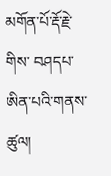མགོན་པོ་རྡོ་རྗེ་གིས་ བཤདཔ་ཨིན་པའི་གནས་ཚུལ།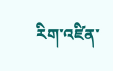རིག་འཛིན་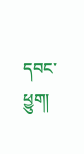དབང་ཕྱུག།